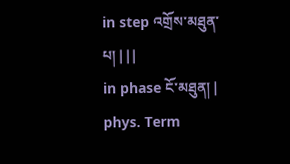in step འགྲོས་མཐུན་པ། | | |
in phase ངོ་མཐུན། | phys. Term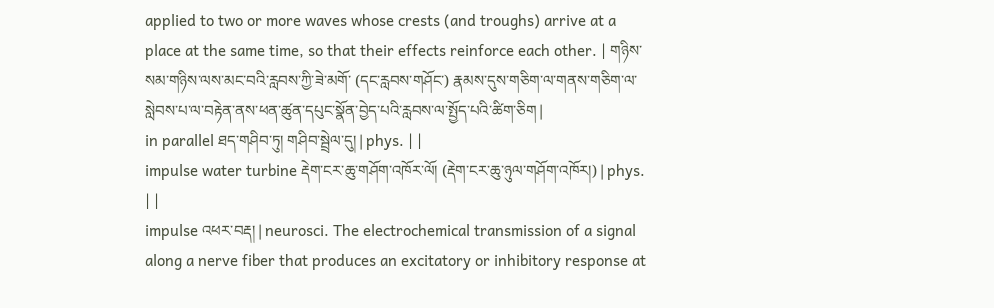applied to two or more waves whose crests (and troughs) arrive at a place at the same time, so that their effects reinforce each other. | གཉིས་སམ་གཉིས་ལས་མང་བའི་རླབས་ཀྱི་ཟེ་མགོ་ (དང་རླབས་གཤོང་) རྣམས་དུས་གཅིག་ལ་གནས་གཅིག་ལ་སླེབས་པ་ལ་བརྟེན་ནས་ཕན་ཚུན་དཔུང་སྣོན་བྱེད་པའི་རླབས་ལ་སྤྱོད་པའི་ཚིག་ཅིག |
in parallel ཐད་གཤིབ་ཏུ། གཤིབ་སྦྲེལ་དུ། | phys. | |
impulse water turbine རྡེག་ངར་ཆུ་གཤོག་འཁོར་ལོ། (རྡེག་ངར་ཆུ་ཉུལ་གཤོག་འཁོར།) | phys. | |
impulse འཕར་བརྡ། | neurosci. The electrochemical transmission of a signal along a nerve fiber that produces an excitatory or inhibitory response at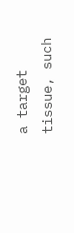a target tissue, such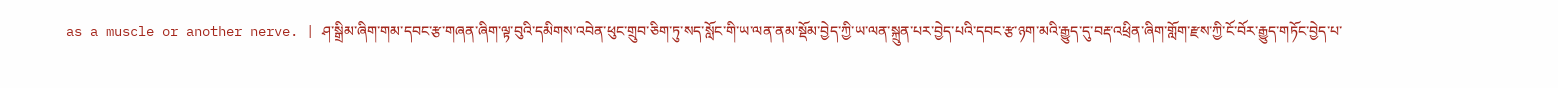as a muscle or another nerve. | ཤ་སྒྲིམ་ཞིག་གམ་དབང་རྩ་གཞན་ཞིག་ལྟ་བུའི་དམིགས་འབེན་ཕུང་གྲུབ་ཅིག་ཏུ་སད་སློང་གི་ཡ་ལན་ནམ་སྡོམ་བྱེད་ཀྱི་ཡ་ལན་སྐྲུན་པར་བྱེད་པའི་དབང་རྩ་ཉག་མའི་རྒྱུད་དུ་བརྡ་འཕྲིན་ཞིག་གློག་རྫས་ཀྱི་ངོ་བོར་རྒྱུད་གཏོང་བྱེད་པ་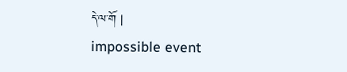དེ་ལ་གོ |
impossible event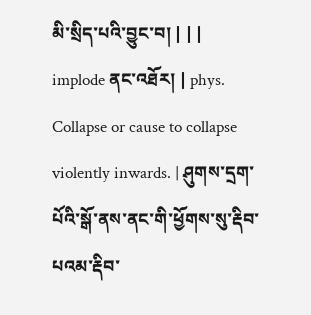མི་སྲིད་པའི་བྱུང་བ། | | |
implode ནང་འཐོར། | phys. Collapse or cause to collapse violently inwards. | ཤུགས་དྲག་པོའི་སྒོ་ནས་ནང་གི་ཕྱོགས་སུ་རྡིབ་པའམ་རྡིབ་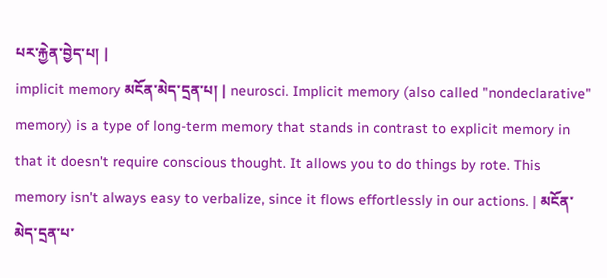པར་རྐྱེན་བྱེད་པ། |
implicit memory མངོན་མེད་དྲན་པ། | neurosci. Implicit memory (also called "nondeclarative" memory) is a type of long-term memory that stands in contrast to explicit memory in that it doesn't require conscious thought. It allows you to do things by rote. This memory isn't always easy to verbalize, since it flows effortlessly in our actions. | མངོན་མེད་དྲན་པ་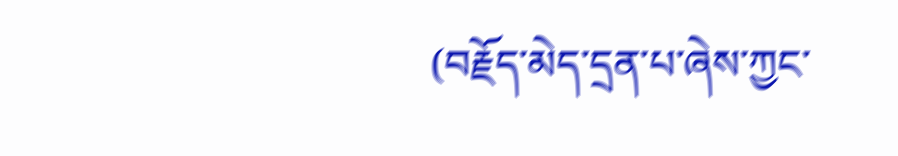(བརྗོད་མེད་དྲན་པ་ཞེས་ཀྱང་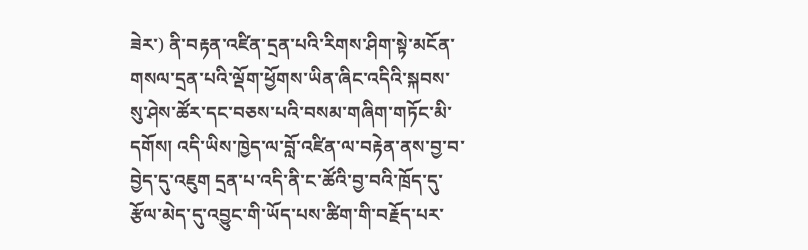ཟེར་) ནི་བརྟན་འཛིན་དྲན་པའི་རིགས་ཤིག་སྟེ་མངོན་གསལ་དྲན་པའི་ལྡོག་ཕྱོགས་ཡིན་ཞིང་འདིའི་སྐབས་སུ་ཤེས་ཚོར་དང་བཅས་པའི་བསམ་གཞིག་གཏོང་མི་དགོས། འདི་ཡིས་ཁྱེད་ལ་བློ་འཛིན་ལ་བརྟེན་ནས་བྱ་བ་བྱེད་དུ་འཇུག དྲན་པ་འདི་ནི་ང་ཚོའི་བྱ་བའི་ཁྲོད་དུ་རྩོལ་མེད་དུ་འབྱུང་གི་ཡོད་པས་ཚིག་གི་བརྗོད་པར་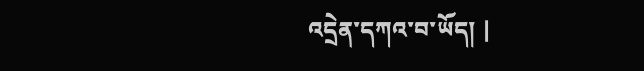འདྲེན་དཀའ་བ་ཡོད། |